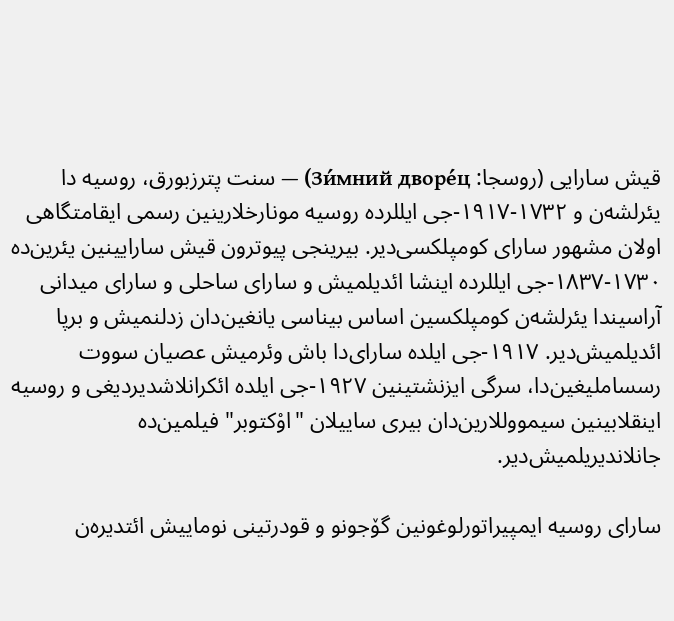قیش سارایی (روسجا: Зи́мний дворе́ц) — سنت پترزبورق، روسیه دا یئرلشه‌ن و ۱۷۳۲-۱۹۱۷-جی ایللرده روسیه مونارخلارینین رسمی ایقامتگاهی اولان مشهور سارای کومپلکسی‌دیر. بیرینجی پیوترون قیش سارایینین یئرین‌ده ۱۷۳۰-۱۸۳۷-جی ایللرده اینشا ائدیلمیش و سارای ساحلی و سارای میدانی آراسیندا یئرلشه‌ن کومپلکسین اساس بیناسی یانغین‌دان زدلنمیش و برپا ائدیلمیش‌دیر. ۱۹۱۷-جی ایلده سارای‌دا باش وئرمیش عصیان سووت رسساملیغین‌دا، سرگی ایزنشتینین ۱۹۲۷-جی ایلده ائکرانلاشدیردیغی و روسیه اینقلابینین سیمووللارین‌دان بیری ساییلان "اوْکتوبر" فیلمین‌ده جانلاندیریلمیش‌دیر.

سارای روسیه ایمپیراتورلوغونین گۆجونو و قودرتینی نوماییش ائتدیره‌ن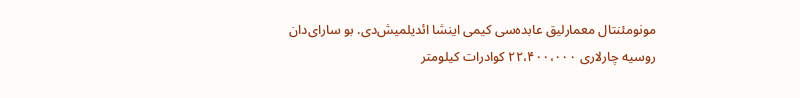مونومئنتال معمارلیق عابده‌سی کیمی اینشا ائدیلمیش‌دی. بو سارای‌دان روسیه چارلاری ۲۲،۴۰۰،۰۰۰ کوادرات کیلومتر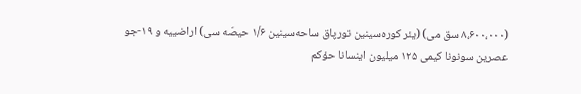(۸،۶۰۰،۰۰۰ سق می) (یئر کوره‌سینین تورپاق ساحه‌سینین ۱/۶ حیصّه ‌سی) اراضییه و ۱۹-جو عصرین سونونا کیمی ۱۲۵ میلیون اینسانا حؤکم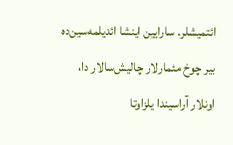ائتمیشلر. سارایین اینشا ائدیلمه‌سین‌ده بیر چوخ مئمارلار چالیش‌سالار دا، اونلار آراسیندا یلزاوتا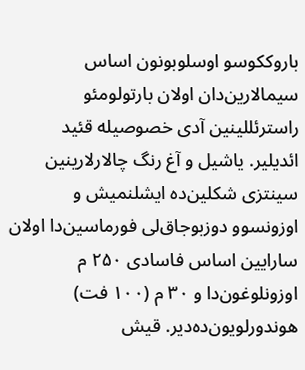باروککوسو اوسلوبونون اساس سیمالارین‌دان اولان بارتولومئو راسترئللینین آدی خصوصیله قئید ائدیلیر. یاشیل و آغ رنگ چالارلارینین سینتزی شکلین‌ده ایشلنمیش و اوزونسوو دوزبوجاق‌لی فورماسین‌دا اولان سارایین اساس فاسادی ۲۵۰ م اوزونلوغون‌دا و ۳۰ م (۱۰۰ فت) هوندورلویون‌ده‌دیر. قیش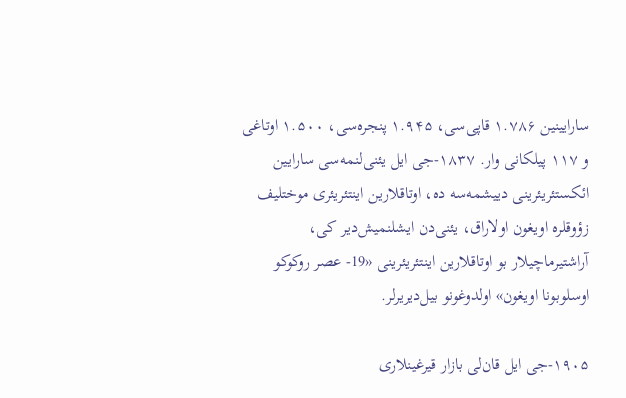سارایینین ۱.۷۸۶ قاپی‌سی، ۱.۹۴۵ پنجره‌سی، ۱.۵۰۰ اوتاغی و ۱۱۷ پیلکانی وار. ۱۸۳۷-جی ایل یئنی‌لنمه‌سی سارایین ائکستئریئرینی دییشمه‌سه ده، اوتاقلارین اینتئریئری موختلیف زؤوقلره اویغون اولاراق، یئنی‌دن ایشلنمیش‌دیر کی، آراشتیرما‌چیلار بو اوتاقلارین اینتئریئرینی «19- عصر روکوکو اوسلوبونا اویغون» اولدوغونو بیل‌دیریرلر.

۱۹۰۵-جی ایل قان‌لی بازار قیرغینلاری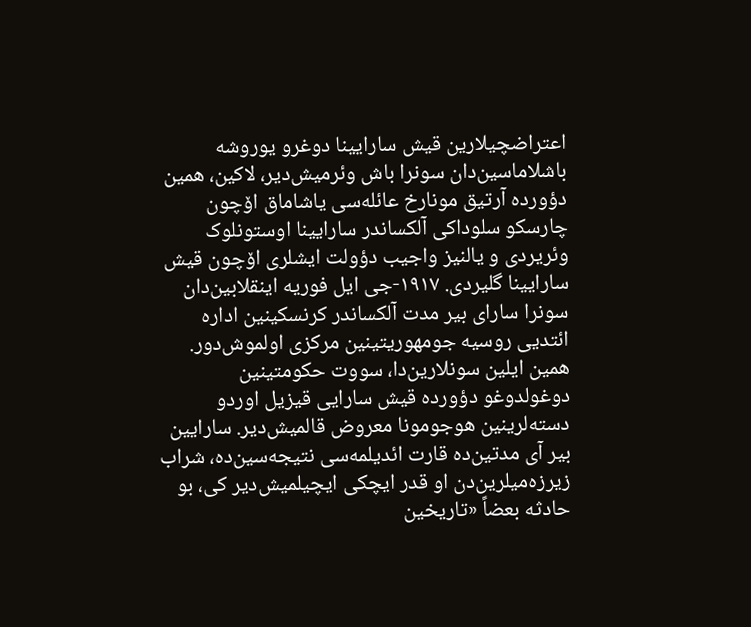اعتراضچیلارین قیش سارایینا دوغرو یوروشه باشلاماسین‌دان سونرا باش وئرمیش‌دیر، لاکین، همین دؤورده آرتیق مونارخ عائله‌سی یاشاماق اۆچون چارسکو سلوداکی آلکساندر سارایینا اوستونلوک وئریردی و یالنیز واجیب دؤولت ایشلری اۆچون قیش سارایینا گلیردی. ۱۹۱۷-جی ایل فوریه اینقلابین‌دان سونرا سارای بیر مدت آلکساندر کرنسکینین اداره ائتدیی روسیه جومهوریتینین مرکزی اولموش‌دور. همین ایلین سونلارین‌دا، سووت حکومتینین دوغولدوغو دؤورده قیش سارایی قیزیل اوردو دسته‌لرینین هوجومونا معروض قالمیش‌دیر. سارایین بیر آی مدتین‌ده قارت ائدیلمه‌سی نتیجه‌سین‌ده، شراب زیرزه‌میلرین‌دن او قدر ایچکی ایچیلمیش‌دیر کی، بو حادثه بعضاً «تاریخین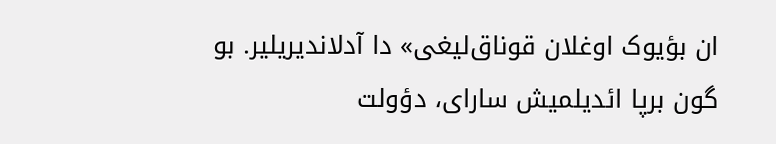ان بؤیوک اوغلان قوناق‌لیغی» دا آدلاندیریلیر. بو گون برپا ائدیلمیش سارای، دؤولت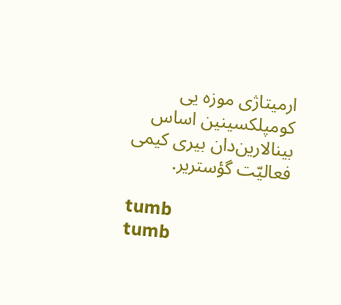ارمیتاژی موزه یی کومپلکسینین اساس بینالارین‌دان بیری کیمی فعالیّت گؤستریر.

tumb
tumb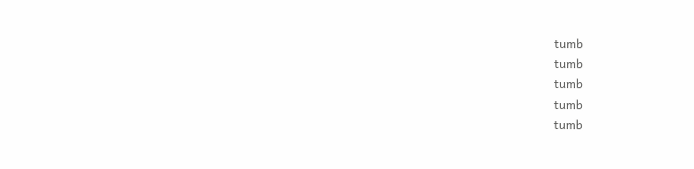tumb
tumb
tumb
tumb
tumb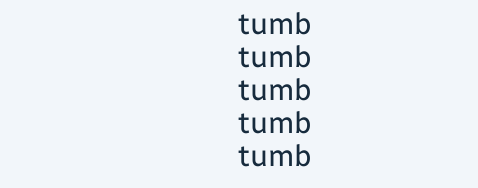tumb
tumb
tumb
tumb
tumb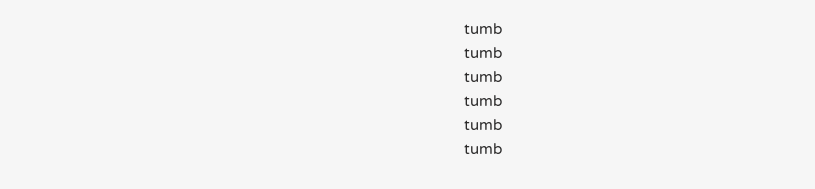tumb
tumb
tumb
tumb
tumb
tumb